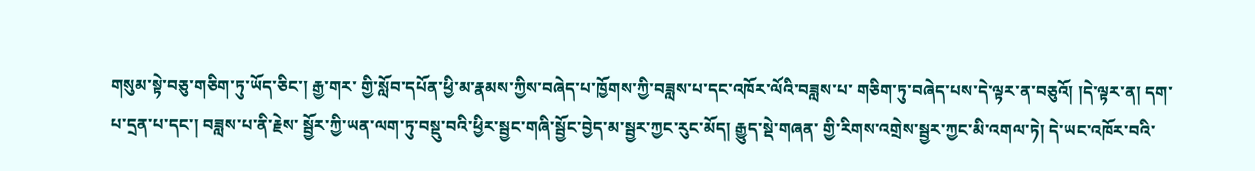གསུམ་སྟེ་བཅུ་གཅིག་ཏུ་ཡོད་ཅིང་། རྒྱ་གར་ གྱི་སློབ་དཔོན་ཕྱི་མ་རྣམས་ཀྱིས་བཞེད་པ་ཁྱོགས་ཀྱི་བཟླས་པ་དང་འཁོར་ལོའི་བཟླས་པ་ གཅིག་ཏུ་བཞེད་པས་དེ་ལྟར་ན་བཅུའོ། །དེ་ལྟར་ན། དག་པ་དྲན་པ་དང་། བཟླས་པ་ནི་རྗེས་ སྦྱོར་ཀྱི་ཡན་ལག་ཏུ་བསྡུ་བའི་ཕྱིར་སྦྱང་གཞི་སྦྱོང་བྱེད་མ་སྦྱར་ཀྱང་རུང་མོད། རྒྱུད་སྡེ་གཞན་ གྱི་རིགས་འགྲེས་སྦྱར་ཀྱང་མི་འགལ་ཏེ། དེ་ཡང་འཁོར་བའི་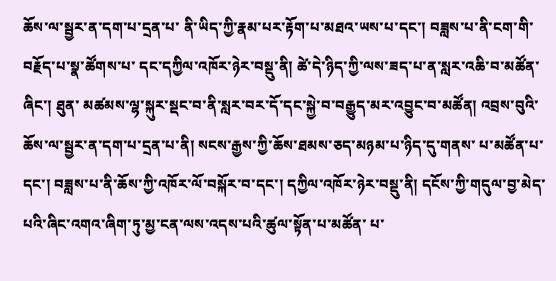ཆོས་ལ་སྦྱར་ན་དག་པ་དྲན་པ་ ནི་ཡིད་ཀྱི་རྣམ་པར་རྟོག་པ་མཐའ་ཡས་པ་དང་། བཟླས་པ་ནི་ངག་གི་བརྗོད་པ་སྣ་ཚོགས་པ་ དང་དཀྱིལ་འཁོར་ཉེར་བསྡུ་ནི། ཚེ་དེ་ཉིད་ཀྱི་ལས་ཟད་པ་ན་སླར་འཆི་བ་མཚོན་ཞིང་། ཐུན་ མཚམས་ལྷ་སྐུར་སྡང་བ་ནི་སླར་བར་དོ་དང་སྐྱེ་བ་བརྒྱུད་མར་འབྱུང་བ་མཚོན། འབྲས་བུའི་ ཆོས་ལ་སྦྱར་ན་དག་པ་དྲན་པ་ནི། སངས་རྒྱས་ཀྱི་ཆོས་ཐམས་ཅད་མཉམ་པ་ཉིད་དུ་གནས་ པ་མཚོན་པ་དང་། བཟླས་པ་ནི་ཆོས་ཀྱི་འཁོར་ལོ་བསྐོར་བ་དང་། དཀྱིལ་འཁོར་ཉེར་བསྡུ་ནི། དངོས་ཀྱི་གདུལ་བྱ་མེད་པའི་ཞིང་འགའ་ཞིག་ཏུ་མྱ་ངན་ལས་འདས་པའི་ཚུལ་སྟོན་པ་མཚོན་ པ་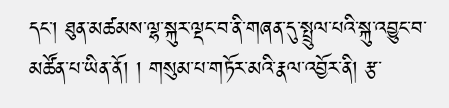དང་། ཐུན་མཚམས་ལྷ་སྐུར་ལྡང་བ་ནི་གཞན་དུ་སྤྲུལ་པའི་སྐུ་འབྱུང་བ་མཚོན་པ་ཡིན་ནོ། ། གསུམ་པ་གཏོར་མའི་རྣལ་འབྱོར་ནི། རྩ་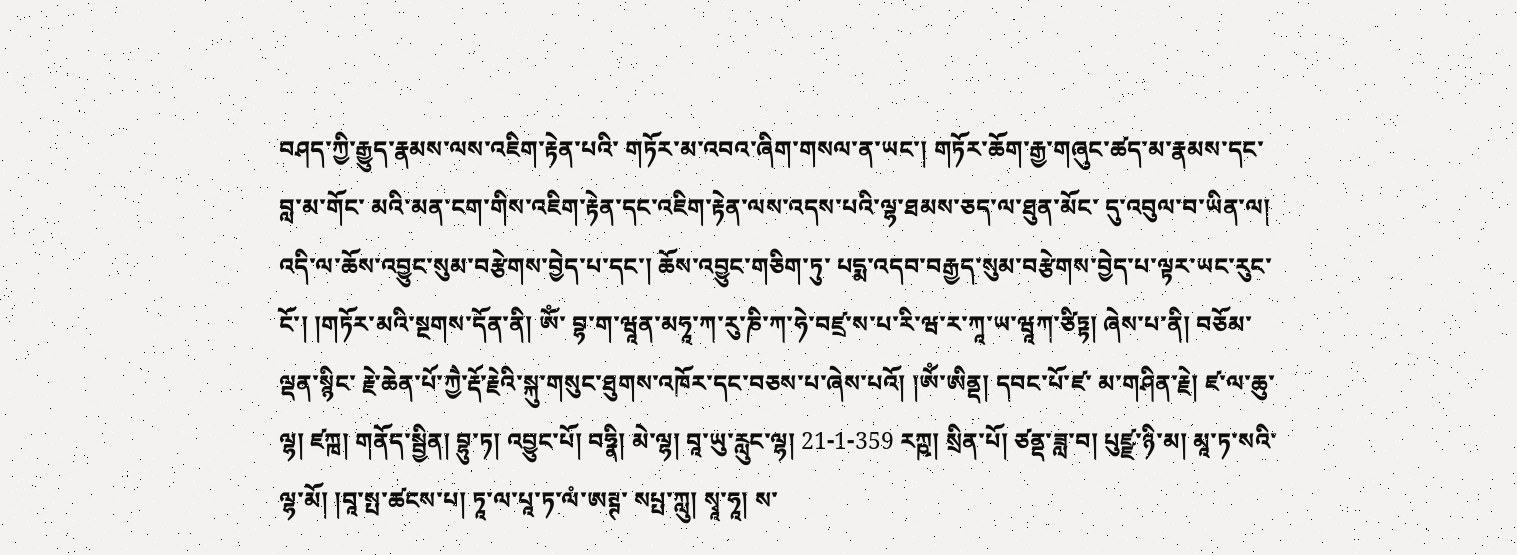བཤད་ཀྱི་རྒྱུད་རྣམས་ལས་འཇིག་རྟེན་པའི་ གཏོར་མ་འབའ་ཞིག་གསལ་ན་ཡང་། གཏོར་ཆོག་རྒྱ་གཞུང་ཚད་མ་རྣམས་དང་བླ་མ་གོང་ མའི་མན་ངག་གིས་འཇིག་རྟེན་དང་འཇིག་རྟེན་ལས་འདས་པའི་ལྷ་ཐམས་ཅད་ལ་ཐུན་མོང་ དུ་འབུལ་བ་ཡིན་ལ། འདི་ལ་ཆོས་འབྱུང་སུམ་བརྩེགས་བྱེད་པ་དང་། ཆོས་འབྱུང་གཅིག་ཏུ་ པདྨ་འདབ་བརྒྱད་སུམ་བརྩེགས་བྱེད་པ་ལྟར་ཡང་རུང་ངོ་། །གཏོར་མའི་སྔགས་དོན་ནི། ༀ་ བྷ་ག་ཝཱན་མཧཱ་ཀ་རུ་ཎི་ཀ་ཧེ་བཛྲ་ས་པ་རི་ཝ་ར་ཀཱ་ཡ་ཝཱཀ་ཙིཏྟ། ཞེས་པ་ནི། བཅོམ་ལྡན་སྙིང་ རྗེ་ཆེན་པོ་ཀྱཻ་རྡོ་རྗེའི་སྐུ་གསུང་ཐུགས་འཁོར་དང་བཅས་པ་ཞེས་པའོ། །ༀ་ཨིནྡ། དབང་པོ་ཛ་ མ་གཤིན་རྗེ། ཛ་ལ་ཆུ་ལྷ། ཛཀྑ། གནོད་སྦྱིན། བྷུ་ཏ། འབྱུང་པོ། བཧྣི། མེ་ལྷ། བཱ་ཡུ་རླུང་ལྷ། 21-1-359 རཀྵ། སྲིན་པོ། ཙནྡ་ཟླ་བ། པུཛྫ་ཉི་མ། མཱ་ཏ་སའི་ལྷ་མོ། །བཱ་སྤ་ཚངས་པ། ཏཱ་ལ་པཱ་ཏ་ལཾ་ཨཊྚ་ སཔྤ་ཀླུ། སྭཱ་ཧཱ། ས་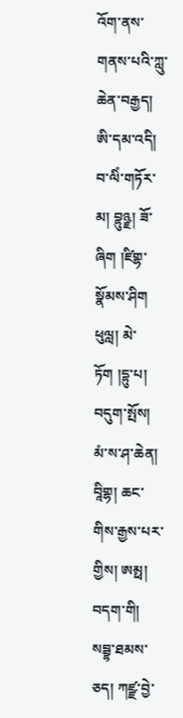འོག་ནས་གནས་པའི་ཀླུ་ཆེན་བརྒྱད། ཨི་དམ་འདི། བ་ལིཾ་གཏོར་མ། བྷུཉྫ། ཟོ་ཞིག །ཛིགྷ་སྣོམས་ཤིག ཕུལླ། མེ་ཏོག །དྷུ་པ། བདུག་སྤོས། མཾ་ས་ཤ་ཆེན། བཱིགྷ། ཆང་ གིས་རྒྱས་པར་གྱིས། ཨམྥ། བདག་གི། སབྦྷ་ཐམས་ཅད། ཀཛྫ་བྱེ་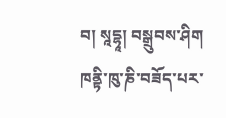བ། སཱདྷཱ། བསྒྲུབས་ཤིག ཁནྟི་ཁུ་ཎི་བཟོད་པར་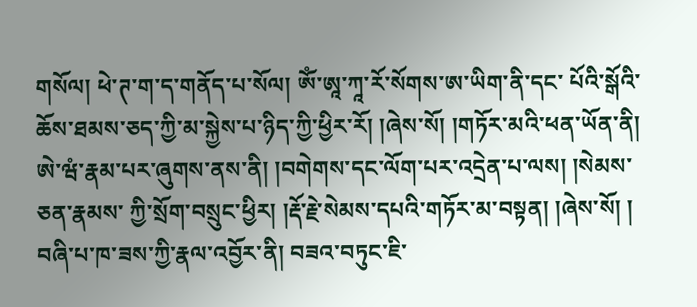གསོལ། ཕེ་ཊ་ག་ད་གནོད་པ་སོལ། ༀ་ཨཱ་ཀཱ་རོ་སོགས་ཨ་ཡིག་ནི་དང་ པོའི་སྒོའི་ཆོས་ཐམས་ཅད་ཀྱི་མ་སྐྱེས་པ་ཉིད་ཀྱི་ཕྱིར་རོ། །ཞེས་སོ། །གཏོར་མའི་ཕན་ཡོན་ནི། ཨེ་ཝཾ་རྣམ་པར་ཞུགས་ནས་ནི། །བགེགས་དང་ལོག་པར་འདྲེན་པ་ལས། །སེམས་ཅན་རྣམས་ ཀྱི་སྲོག་བསྲུང་ཕྱིར། །རྡོ་རྗེ་སེམས་དཔའི་གཏོར་མ་བསྟན། །ཞེས་སོ། ། བཞི་པ་ཁ་ཟས་ཀྱི་རྣལ་འབྱོར་ནི། བཟའ་བཏུང་ཇི་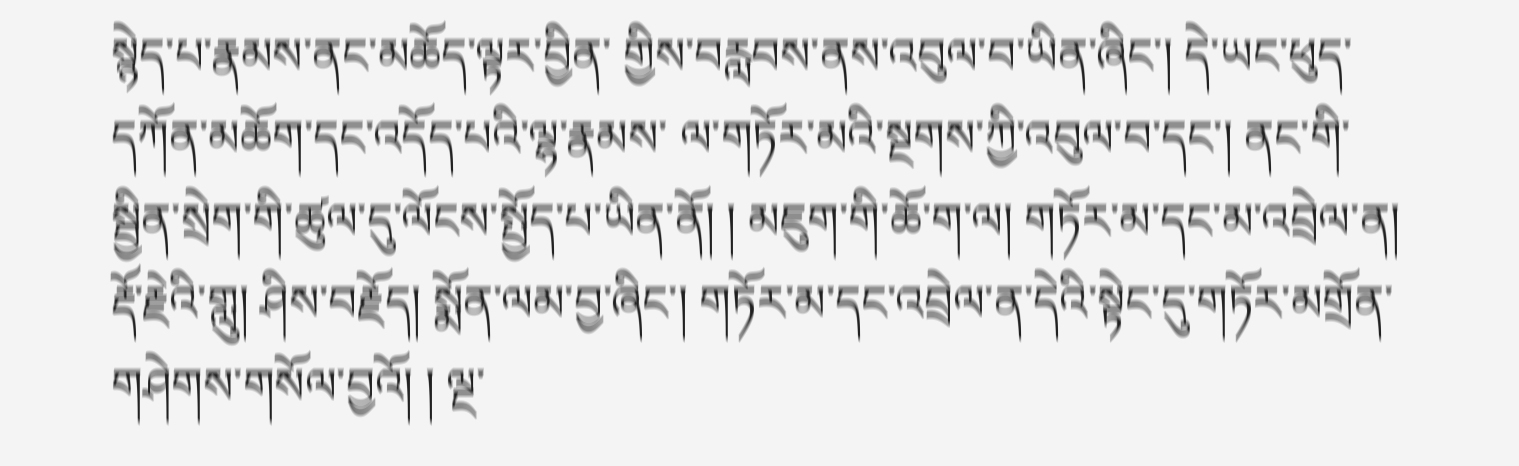སྙེད་པ་རྣམས་ནང་མཆོད་ལྟར་བྱིན་ གྱིས་བརླབས་ནས་འབུལ་བ་ཡིན་ཞིང་། དེ་ཡང་ཕུད་དཀོན་མཆོག་དང་འདོད་པའི་ལྷ་རྣམས་ ལ་གཏོར་མའི་སྔགས་ཀྱི་འབུལ་བ་དང་། ནང་གི་སྦྱིན་སྲེག་གི་ཚུལ་དུ་ལོངས་སྤྱོད་པ་ཡིན་ནོ། ། མཇུག་གི་ཆོ་ག་ལ། གཏོར་མ་དང་མ་འབྲེལ་ན། རྡོ་རྗེའི་གླུ། ཤིས་བརྗོད། སྨོན་ལམ་བྱ་ཞིང་། གཏོར་མ་དང་འབྲེལ་ན་དེའི་སྟེང་དུ་གཏོར་མགྲོན་གཤེགས་གསོལ་བྱའོ། ། ལྔ་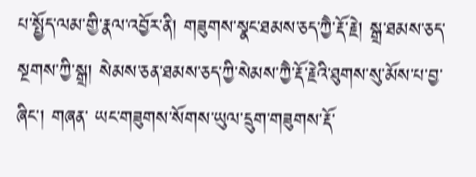པ་སྤྱོད་ལམ་གྱི་རྣལ་འབྱོར་ནི། གཟུགས་སྣང་ཐམས་ཅད་ཀྱཻ་རྡོ་རྗེ། སྒྲ་ཐམས་ཅད་ སྔགས་ཀྱི་སྒྲ། སེམས་ཅན་ཐམས་ཅད་ཀྱི་སེམས་ཀྱཻ་རྡོ་རྗེའི་ཐུགས་སུ་མོས་པ་བྱ་ཞིང་། གཞན་ ཡང་གཟུགས་སོགས་ཡུལ་དྲུག་གཟུགས་རྡོ་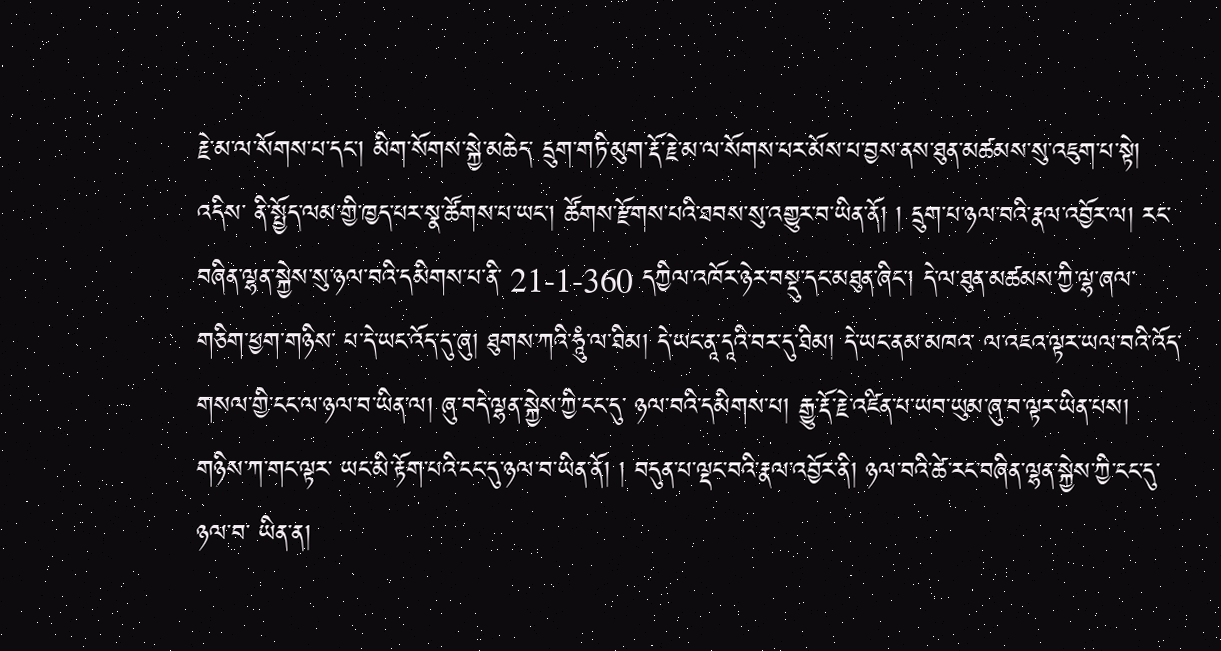རྗེ་མ་ལ་སོགས་པ་དང་། མིག་སོགས་སྐྱེ་མཆེད་ དྲུག་གཏི་མུག་རྡོ་རྗེ་མ་ལ་སོགས་པར་མོས་པ་བྱས་ནས་ཐུན་མཚམས་སུ་འཇུག་པ་སྟེ། འདིས་ ནི་སྤྱོད་ལམ་གྱི་ཁྱད་པར་སྣ་ཚོགས་པ་ཡང་། ཚོགས་རྫོགས་པའི་ཐབས་སུ་འགྱུར་བ་ཡིན་ནོ། ། དྲུག་པ་ཉལ་བའི་རྣལ་འབྱོར་ལ། རང་བཞིན་ལྷན་སྐྱེས་སུ་ཉལ་བའི་དམིགས་པ་ནི་ 21-1-360 དཀྱིལ་འཁོར་ཉེར་བསྡུ་དང་མཐུན་ཞིང་། དེ་ལ་ཐུན་མཚམས་ཀྱི་ལྷ་ཞལ་གཅིག་ཕྱག་གཉིས་ པ་དེ་ཡང་འོད་དུ་ཞུ། ཐུགས་ཀའི་ཧཱུཾ་ལ་ཐིམ། དེ་ཡང་ནཱ་དཱའི་བར་དུ་ཐིམ། དེ་ཡང་ནམ་མཁའ་ ལ་འཇའ་ལྟར་ཡལ་བའི་འོད་གསལ་གྱི་ངང་ལ་ཉལ་བ་ཡིན་ལ། ཞུ་བདེ་ལྷན་སྐྱེས་ཀྱི་ངང་དུ་ ཉལ་བའི་དམིགས་པ། རྒྱུ་རྡོ་རྗེ་འཛིན་པ་ཡབ་ཡུམ་ཞུ་བ་ལྟར་ཡིན་པས། གཉིས་ཀ་གང་ལྟར་ ཡང་མི་རྟོག་པའི་ངང་དུ་ཉལ་བ་ཡིན་ནོ། ། བདུན་པ་ལྡང་བའི་རྣལ་འབྱོར་ནི། ཉལ་བའི་ཚེ་རང་བཞིན་ལྷན་སྐྱེས་ཀྱི་ངང་དུ་ཉལ་བ་ ཡིན་ན།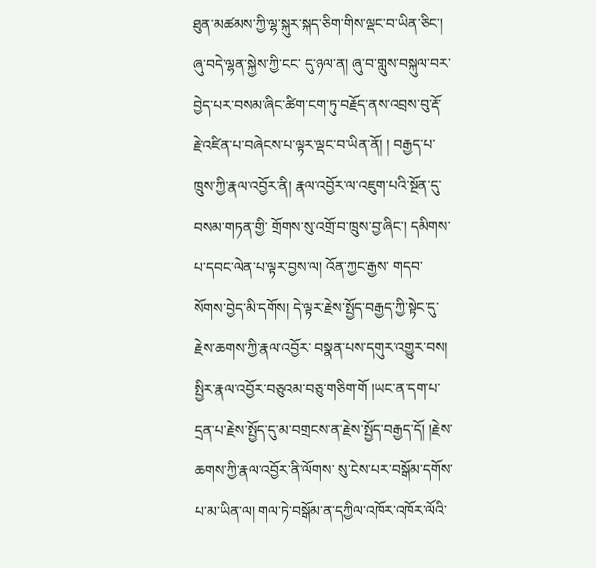ཐུན་མཚམས་ཀྱི་ལྷ་སྐུར་སྐད་ཅིག་གིས་ལྡང་བ་ཡིན་ཅིང་། ཞུ་བདེ་ལྷན་སྐྱེས་ཀྱི་ངང་ དུ་ཉལ་ན། ཞུ་བ་གླུས་བསྐུལ་བར་བྱེད་པར་བསམ་ཞིང་ཚིག་ངག་ཏུ་བརྗོད་ནས་འབྲས་བུ་རྡོ་ རྗེ་འཛིན་པ་བཞེངས་པ་ལྟར་ལྡང་བ་ཡིན་ནོ། ། བརྒྱད་པ་ཁྲུས་ཀྱི་རྣལ་འབྱོར་ནི། རྣལ་འབྱོར་ལ་འཇུག་པའི་སྔོན་དུ་བསམ་གཏན་གྱི་ གྲོགས་སུ་འགྲོ་བ་ཁྲུས་བྱ་ཞིང་། དམིགས་པ་དབང་ལེན་པ་ལྟར་བྱས་ལ། འོན་ཀྱང་རྒྱས་ གདབ་སོགས་བྱེད་མི་དགོས། དེ་ལྟར་རྗེས་སྤྱོད་བརྒྱད་ཀྱི་སྟེང་དུ་རྗེས་ཆགས་ཀྱི་རྣལ་འབྱོར་ བསྣན་པས་དགུར་འགྱུར་བས། སྤྱིར་རྣལ་འབྱོར་བཅུའམ་བཅུ་གཅིག་གོ །ཡང་ན་དག་པ་ དྲན་པ་རྗེས་སྤྱོད་དུ་མ་བགྲངས་ན་རྗེས་སྤྱོད་བརྒྱད་དོ། །རྗེས་ཆགས་ཀྱི་རྣལ་འབྱོར་ནི་ལོགས་ སུ་ངེས་པར་བསྒོམ་དགོས་པ་མ་ཡིན་ལ། གལ་ཏེ་བསྒོམ་ན་དཀྱིལ་འཁོར་འཁོར་ལོའི་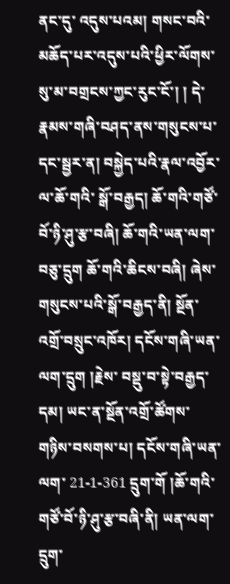ནང་དུ་ འདུས་པའམ། གསང་བའི་མཆོད་པར་འདུས་པའི་ཕྱིར་ལོགས་སུ་མ་བགྲངས་ཀྱང་རུང་ངོ་། ། དེ་རྣམས་གཞི་བཤད་ནས་གསུངས་པ་དང་སྦྱར་ན། བསྐྱེད་པའི་རྣལ་འབྱོར་ལ་ཆོ་གའི་ སྒོ་བརྒྱད། ཆོ་གའི་གཙོ་བོ་ཉི་ཤུ་རྩ་བཞི། ཆོ་གའི་ཡན་ལག་བཅུ་དྲུག ཆོ་གའི་ཆིངས་བཞི། ཞེས་གསུངས་པའི་སྒོ་བརྒྱད་ནི། སྔོན་འགྲོ་བསྲུང་འཁོར། དངོས་གཞི་ཡན་ལག་དྲུག །རྗེས་ བསྡུ་བ་སྟེ་བརྒྱད་དམ། ཡང་ན་སྔོན་འགྲོ་ཚོགས་གཉིས་བསགས་པ། དངོས་གཞི་ཡན་ལག་ 21-1-361 དྲུག་གོ །ཆོ་གའི་གཙོ་བོ་ཉི་ཤུ་རྩ་བཞི་ནི། ཡན་ལག་དྲུག་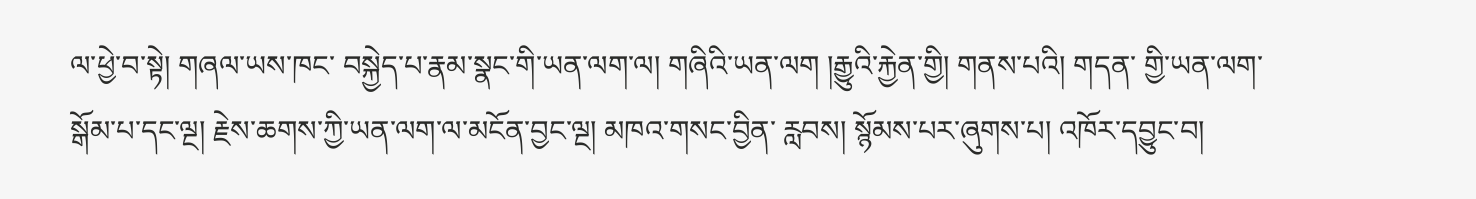ལ་ཕྱེ་བ་སྟེ། གཞལ་ཡས་ཁང་ བསྐྱེད་པ་རྣམ་སྣང་གི་ཡན་ལག་ལ། གཞིའི་ཡན་ལག །རྒྱུའི་རྐྱེན་གྱི། གནས་པའི། གདན་ གྱི་ཡན་ལག་སྒོམ་པ་དང་ལྔ། རྗེས་ཆགས་ཀྱི་ཡན་ལག་ལ་མངོན་བྱང་ལྔ། མཁའ་གསང་བྱིན་ རླབས། སྙོམས་པར་ཞུགས་པ། འཁོར་དབྱུང་བ།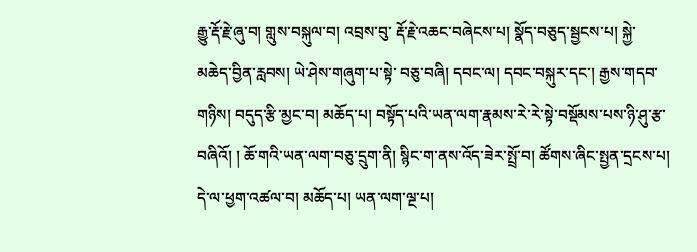རྒྱུ་རྡོ་རྗེ་ཞུ་བ། གླུས་བསྐུལ་བ། འབྲས་བུ་ རྡོ་རྗེ་འཆང་བཞེངས་པ། སྣོད་བཅུད་སྦྱངས་པ། སྐྱེ་མཆེད་བྱིན་རླབས། ཡེ་ཤེས་གཞུག་པ་སྟེ་ བཅུ་བཞི། དབང་ལ། དབང་བསྐུར་དང་། རྒྱས་གདབ་གཉིས། བདུད་རྩི་མྱང་བ། མཆོད་པ། བསྟོད་པའི་ཡན་ལག་རྣམས་རེ་རེ་སྟེ་བསྡོམས་པས་ཉི་ཤུ་རྩ་བཞིའོ། ། ཆོ་གའི་ཡན་ལག་བཅུ་དྲུག་ནི། སྙིང་ག་ནས་འོད་ཟེར་སྤྲོ་བ། ཚོགས་ཞིང་སྤྱན་དྲངས་པ། དེ་ལ་ཕྱག་འཚལ་བ། མཆོད་པ། ཡན་ལག་ལྔ་པ།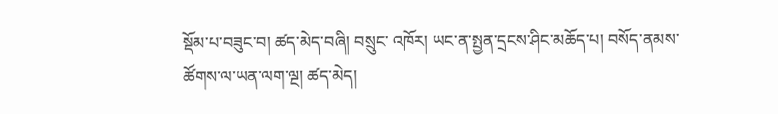སྡོམ་པ་བཟུང་བ། ཚད་མེད་བཞི། བསྲུང་ འཁོར། ཡང་ན་སྤྱན་དྲངས་ཤིང་མཆོད་པ། བསོད་ནམས་ཚོགས་ལ་ཡན་ལག་ལྔ། ཚད་མེད།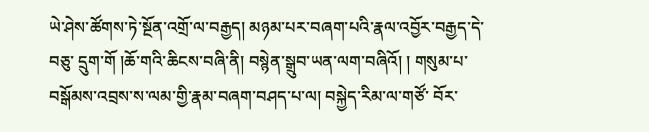ཡེ་ཤེས་ཚོགས་ཏེ་སྔོན་འགྲོ་ལ་བརྒྱད། མཉམ་པར་བཞག་པའི་རྣལ་འབྱོར་བརྒྱད་དེ་བཅུ་ དྲུག་གོ །ཆོ་གའི་ཆིངས་བཞི་ནི། བསྙེན་སྒྲུབ་ཡན་ལག་བཞིའོ། ། གསུམ་པ་བསྒོམས་འབྲས་ས་ལམ་གྱི་རྣམ་བཞག་བཤད་པ་ལ། བསྐྱེད་རིམ་ལ་གཙོ་ བོར་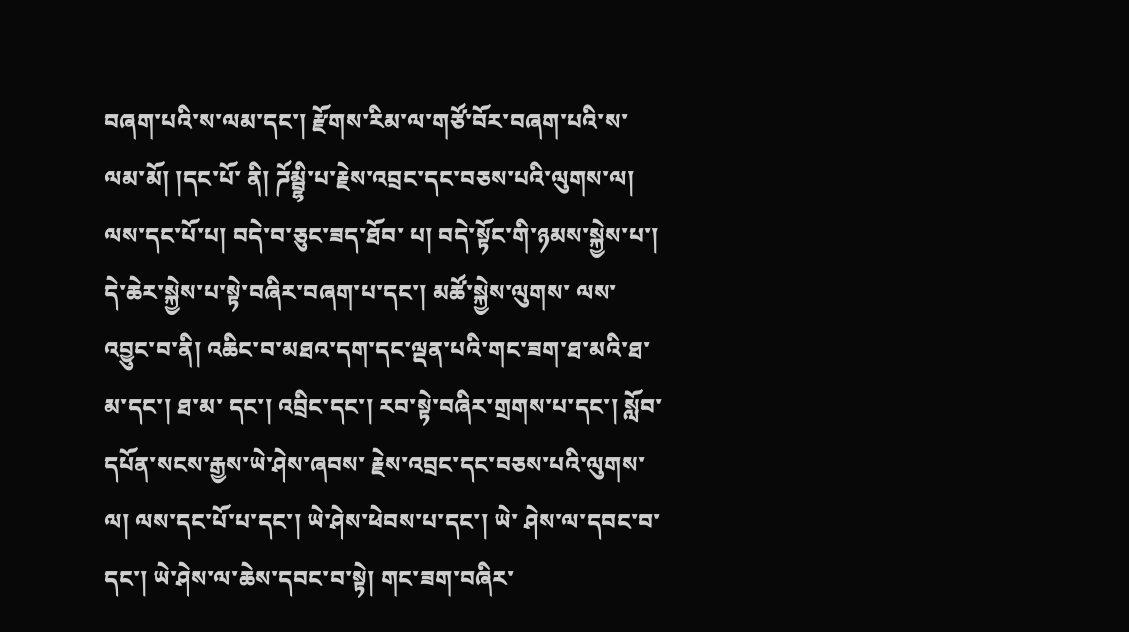བཞག་པའི་ས་ལམ་དང་། རྫོགས་རིམ་ལ་གཙོ་བོར་བཞག་པའི་ས་ལམ་མོ། །དང་པོ་ ནི། ཌོམྦྷི་པ་རྗེས་འབྲང་དང་བཅས་པའི་ལུགས་ལ། ལས་དང་པོ་པ། བདེ་བ་ཅུང་ཟད་ཐོབ་ པ། བདེ་སྟོང་གི་ཉམས་སྐྱེས་པ་། དེ་ཆེར་སྐྱེས་པ་སྟེ་བཞིར་བཞག་པ་དང་། མཚོ་སྐྱེས་ལུགས་ ལས་འབྱུང་བ་ནི། འཆིང་བ་མཐའ་དག་དང་ལྡན་པའི་གང་ཟག་ཐ་མའི་ཐ་མ་དང་། ཐ་མ་ དང་། འབྲིང་དང་། རབ་སྟེ་བཞིར་གྲགས་པ་དང་། སློབ་དཔོན་སངས་རྒྱས་ཡེ་ཤེས་ཞབས་ རྗེས་འབྲང་དང་བཅས་པའི་ལུགས་ལ། ལས་དང་པོ་པ་དང་། ཡེ་ཤེས་ཕེབས་པ་དང་། ཡེ་ ཤེས་ལ་དབང་བ་དང་། ཡེ་ཤེས་ལ་ཆེས་དབང་བ་སྟེ། གང་ཟག་བཞིར་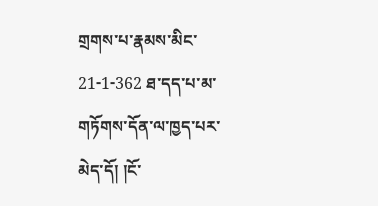གྲགས་པ་རྣམས་མིང་ 21-1-362 ཐ་དད་པ་མ་གཏོགས་དོན་ལ་ཁྱད་པར་མེད་དོ། །ངོ་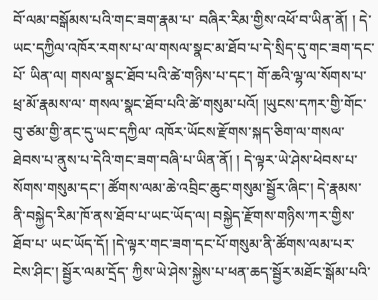བོ་ལམ་བསྒོམས་པའི་གང་ཟག་རྣམ་པ་ བཞིར་རིམ་གྱིས་འཕོ་བ་ཡིན་ནོ། ། དེ་ཡང་དཀྱིལ་འཁོར་རགས་པ་ལ་གསལ་སྣང་མ་ཐོབ་པ་དེ་སྲིད་དུ་གང་ཟག་དང་པོ་ ཡིན་ལ། གསལ་སྣང་ཐོབ་པའི་ཚེ་གཉིས་པ་དང་། གོ་ཆའི་ལྷ་ལ་སོགས་པ་ཕྲ་མོ་རྣམས་ལ་ གསལ་སྣང་ཐོབ་པའི་ཚེ་གསུམ་པའོ། །ཡུངས་དཀར་གྱི་གོང་བུ་ཙམ་གྱི་ནང་དུ་ཡང་དཀྱིལ་ འཁོར་ཡོངས་རྫོགས་སྐད་ཅིག་ལ་གསལ་ཐེབས་པ་ནུས་པ་དེའི་གང་ཟག་བཞི་པ་ཡིན་ནོ། ། དེ་ལྟར་ཡེ་ཤེས་ཕེབས་པ་སོགས་གསུམ་དང་། ཚོགས་ལམ་ཆེ་འབྲིང་ཆུང་གསུམ་སྦྱོར་ཞིང་། དེ་རྣམས་ནི་བསྐྱེད་རིམ་ཁོ་ནས་ཐོབ་པ་ཡང་ཡོད་ལ། བསྐྱེད་རྫོགས་གཉིས་ཀར་གྱིས་ཐོབ་པ་ ཡང་ཡོད་དོ། །དེ་ལྟར་གང་ཟག་དང་པོ་གསུམ་ནི་ཚོགས་ལམ་པར་ངེས་ཤིང་། སྦྱོར་ལམ་དྲོད་ ཀྱིས་ཡེ་ཤེས་སྐྱེས་པ་ཕན་ཆད་སྦྱོར་མཐོང་སྒོམ་པའི་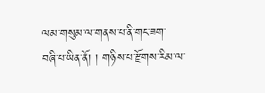ལམ་གསུམ་ལ་གནས་པ་ནི་གང་ཟག་ བཞི་པ་ཡིན་ནོ། ། གཉིས་པ་རྫོགས་རིམ་ལ་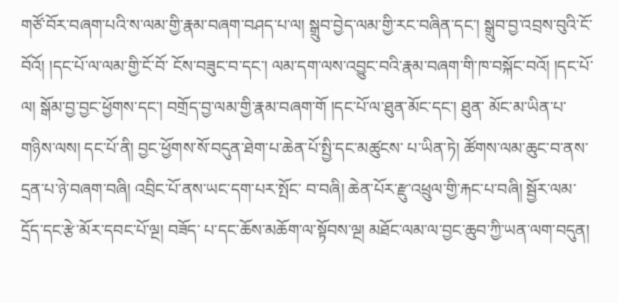གཙོ་བོར་བཞག་པའི་ས་ལམ་གྱི་རྣམ་བཞག་བཤད་པ་ལ། སྒྲུབ་བྱེད་ལམ་གྱི་རང་བཞིན་དང་། སྒྲུབ་བྱ་འབྲས་བུའི་ངོ་བོའོ། །དང་པོ་ལ་ལམ་གྱི་ངོ་བོ་ ངོས་བཟུང་བ་དང་། ལམ་དག་ལས་འབྱུང་བའི་རྣམ་བཞག་གི་ཁ་བསྐོང་བའོ། །དང་པོ་ལ། སྒོམ་བྱ་བྱང་ཕྱོགས་དང་། བགྲོད་བྱ་ལམ་གྱི་རྣམ་བཞག་གོ །དང་པོ་ལ་ཐུན་མོང་དང་། ཐུན་ མོང་མ་ཡིན་པ་གཉིས་ལས། དང་པོ་ནི། བྱང་ཕྱོགས་སོ་བདུན་ཐེག་པ་ཆེན་པོ་སྤྱི་དང་མཚུངས་ པ་ཡིན་ཏེ། ཚོགས་ལམ་ཆུང་བ་ནས་དྲན་པ་ཉེ་བཞག་བཞི། འབྲིང་པོ་ནས་ཡང་དག་པར་སྤོང་ བ་བཞི། ཆེན་པོར་རྫུ་འཕྲུལ་གྱི་རྐང་པ་བཞི། སྦྱོར་ལམ་དྲོད་དང་རྩེ་མོར་དབང་པོ་ལྔ། བཟོད་ པ་དང་ཆོས་མཆོག་ལ་སྟོབས་ལྔ། མཐོང་ལམ་ལ་བྱང་ཆུབ་ཀྱི་ཡན་ལག་བདུན།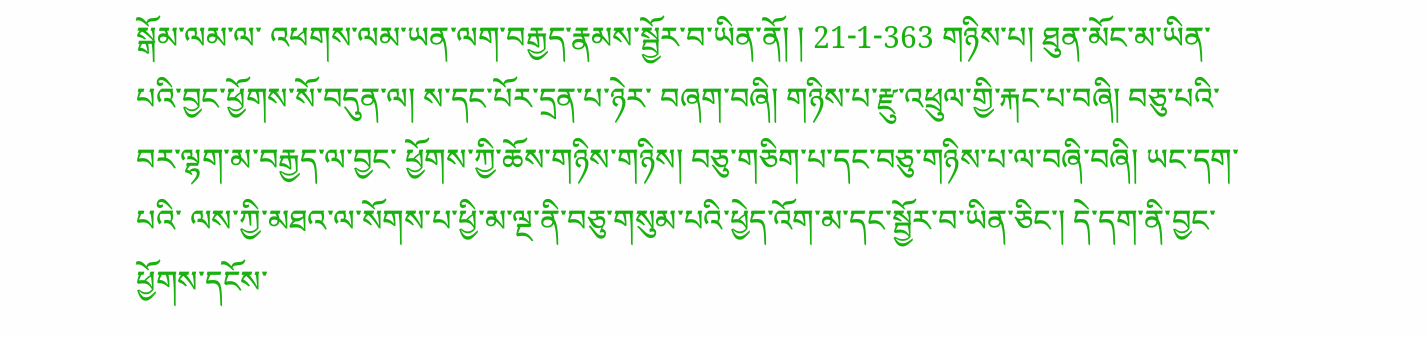སྒོམ་ལམ་ལ་ འཕགས་ལམ་ཡན་ལག་བརྒྱད་རྣམས་སྦྱོར་བ་ཡིན་ནོ། ། 21-1-363 གཉིས་པ། ཐུན་མོང་མ་ཡིན་པའི་བྱང་ཕྱོགས་སོ་བདུན་ལ། ས་དང་པོར་དྲན་པ་ཉེར་ བཞག་བཞི། གཉིས་པ་རྫུ་འཕྲུལ་གྱི་རྐང་པ་བཞི། བཅུ་པའི་བར་ལྷག་མ་བརྒྱད་ལ་བྱང་ ཕྱོགས་ཀྱི་ཆོས་གཉིས་གཉིས། བཅུ་གཅིག་པ་དང་བཅུ་གཉིས་པ་ལ་བཞི་བཞི། ཡང་དག་པའི་ ལས་ཀྱི་མཐའ་ལ་སོགས་པ་ཕྱི་མ་ལྔ་ནི་བཅུ་གསུམ་པའི་ཕྱེད་འོག་མ་དང་སྦྱོར་བ་ཡིན་ཅིང་། དེ་དག་ནི་བྱང་ཕྱོགས་དངོས་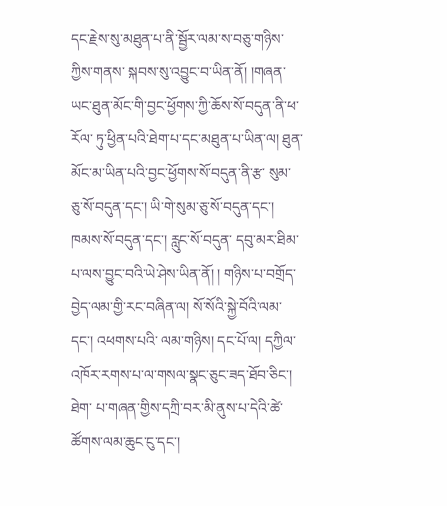དང་རྗེས་སུ་མཐུན་པ་ནི་སྦྱོར་ལམ་ས་བཅུ་གཉིས་ཀྱིས་གནས་ སྐབས་སུ་འབྱུང་བ་ཡིན་ནོ། །གཞན་ཡང་ཐུན་མོང་གི་བྱང་ཕྱོགས་ཀྱི་ཆོས་སོ་བདུན་ནི་ཕ་རོལ་ ཏུ་ཕྱིན་པའི་ཐེག་པ་དང་མཐུན་པ་ཡིན་ལ། ཐུན་མོང་མ་ཡིན་པའི་བྱང་ཕྱོགས་སོ་བདུན་ནི་རྩ་ སུམ་ཅུ་སོ་བདུན་དང་། ཡི་གེ་སུམ་ཅུ་སོ་བདུན་དང་། ཁམས་སོ་བདུན་དང་། རླུང་སོ་བདུན་ དབུ་མར་ཐིམ་པ་ལས་བྱུང་བའི་ཡེ་ཤེས་ཡིན་ནོ། ། གཉིས་པ་བགྲོད་བྱེད་ལམ་གྱི་རང་བཞིན་ལ། སོ་སོའི་སྐྱེ་བོའི་ལམ་དང་། འཕགས་པའི་ ལམ་གཉིས། དང་པོ་ལ། དཀྱིལ་འཁོར་རགས་པ་ལ་གསལ་སྣང་ཅུང་ཟད་ཐོབ་ཅིང་། ཐེག་ པ་གཞན་གྱིས་དཀྲི་བར་མི་ནུས་པ་དེའི་ཚེ་ཚོགས་ལམ་ཆུང་ངུ་དང་།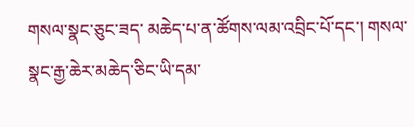གསལ་སྣང་ཅུང་ཟད་ མཆེད་པ་ན་ཚོགས་ལམ་འབྲིང་པོ་དང་། གསལ་སྣང་རྒྱ་ཆེར་མཆེད་ཅིང་ཡི་དམ་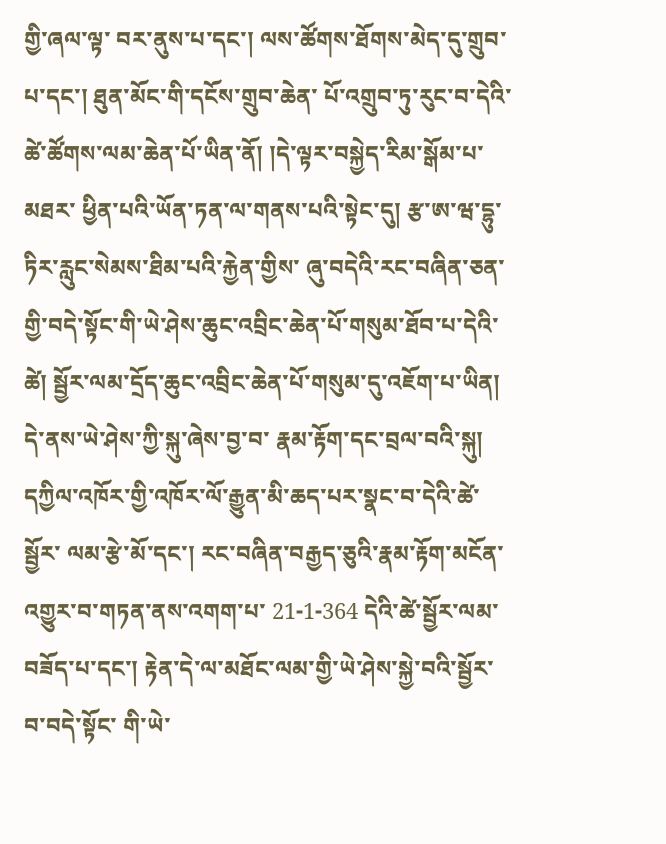གྱི་ཞལ་ལྟ་ བར་ནུས་པ་དང་། ལས་ཚོགས་ཐོགས་མེད་དུ་གྲུབ་པ་དང་། ཐུན་མོང་གི་དངོས་གྲུབ་ཆེན་ པོ་འགྲུབ་ཏུ་རུང་བ་དེའི་ཚེ་ཚོགས་ལམ་ཆེན་པོ་ཡིན་ནོ། །དེ་ལྟར་བསྐྱེད་རིམ་སྒོམ་པ་མཐར་ ཕྱིན་པའི་ཡོན་ཏན་ལ་གནས་པའི་སྟེང་དུ། རྩ་ཨ་ཝ་དྷུ་ཏིར་རླུང་སེམས་ཐིམ་པའི་རྐྱེན་གྱིས་ ཞུ་བདེའི་རང་བཞིན་ཅན་གྱི་བདེ་སྟོང་གི་ཡེ་ཤེས་ཆུང་འབྲིང་ཆེན་པོ་གསུམ་ཐོབ་པ་དེའི་ཚེ། སྦྱོར་ལམ་དྲོད་ཆུང་འབྲིང་ཆེན་པོ་གསུམ་དུ་འཇོག་པ་ཡིན། དེ་ནས་ཡེ་ཤེས་ཀྱི་སྐུ་ཞེས་བྱ་བ་ རྣམ་རྟོག་དང་བྲལ་བའི་སྐུ། དཀྱིལ་འཁོར་གྱི་འཁོར་ལོ་རྒྱུན་མི་ཆད་པར་སྣང་བ་དེའི་ཚེ་སྦྱོར་ ལམ་རྩེ་མོ་དང་། རང་བཞིན་བརྒྱད་ཅུའི་རྣམ་རྟོག་མངོན་འགྱུར་བ་གཏན་ནས་འགག་པ་ 21-1-364 དེའི་ཚེ་སྦྱོར་ལམ་བཟོད་པ་དང་། རྟེན་དེ་ལ་མཐོང་ལམ་གྱི་ཡེ་ཤེས་སྐྱེ་བའི་སྦྱོར་བ་བདེ་སྟོང་ གི་ཡེ་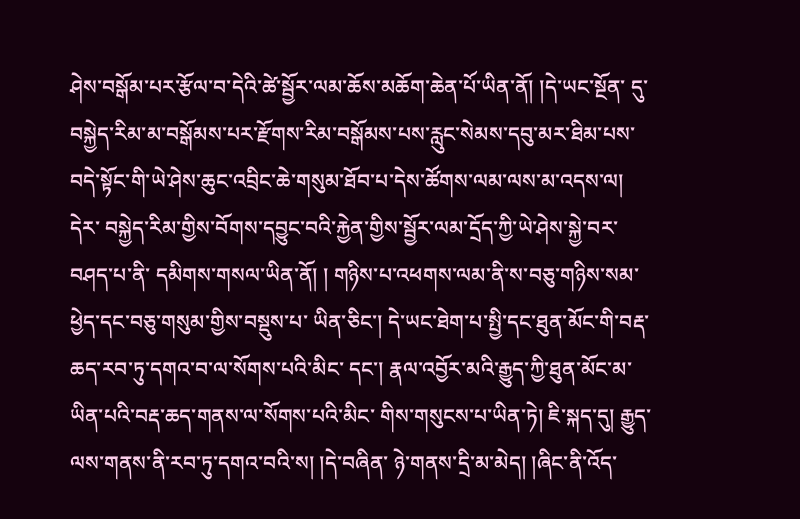ཤེས་བསྒོམ་པར་རྩོལ་བ་དེའི་ཚེ་སྦྱོར་ལམ་ཆོས་མཆོག་ཆེན་པོ་ཡིན་ནོ། །དེ་ཡང་སྔོན་ དུ་བསྐྱེད་རིམ་མ་བསྒོམས་པར་རྫོགས་རིམ་བསྒོམས་པས་རླུང་སེམས་དབུ་མར་ཐིམ་པས་ བདེ་སྟོང་གི་ཡེ་ཤེས་ཆུང་འབྲིང་ཆེ་གསུམ་ཐོབ་པ་དེས་ཚོགས་ལམ་ལས་མ་འདས་ལ། དེར་ བསྐྱེད་རིམ་གྱིས་བོགས་དབྱུང་བའི་རྐྱེན་གྱིས་སྦྱོར་ལམ་དྲོད་ཀྱི་ཡེ་ཤེས་སྐྱེ་བར་བཤད་པ་ནི་ དམིགས་གསལ་ཡིན་ནོ། ། གཉིས་པ་འཕགས་ལམ་ནི་ས་བཅུ་གཉིས་སམ་ཕྱེད་དང་བཅུ་གསུམ་གྱིས་བསྡུས་པ་ ཡིན་ཅིང་། དེ་ཡང་ཐེག་པ་སྤྱི་དང་ཐུན་མོང་གི་བརྡ་ཆད་རབ་ཏུ་དགའ་བ་ལ་སོགས་པའི་མིང་ དང་། རྣལ་འབྱོར་མའི་རྒྱུད་ཀྱི་ཐུན་མོང་མ་ཡིན་པའི་བརྡ་ཆད་གནས་ལ་སོགས་པའི་མིང་ གིས་གསུངས་པ་ཡིན་ཏེ། ཇི་སྐད་དུ། རྒྱུད་ལས་གནས་ནི་རབ་ཏུ་དགའ་བའི་ས། །དེ་བཞིན་ ཉེ་གནས་དྲི་མ་མེད། །ཞིང་ནི་འོད་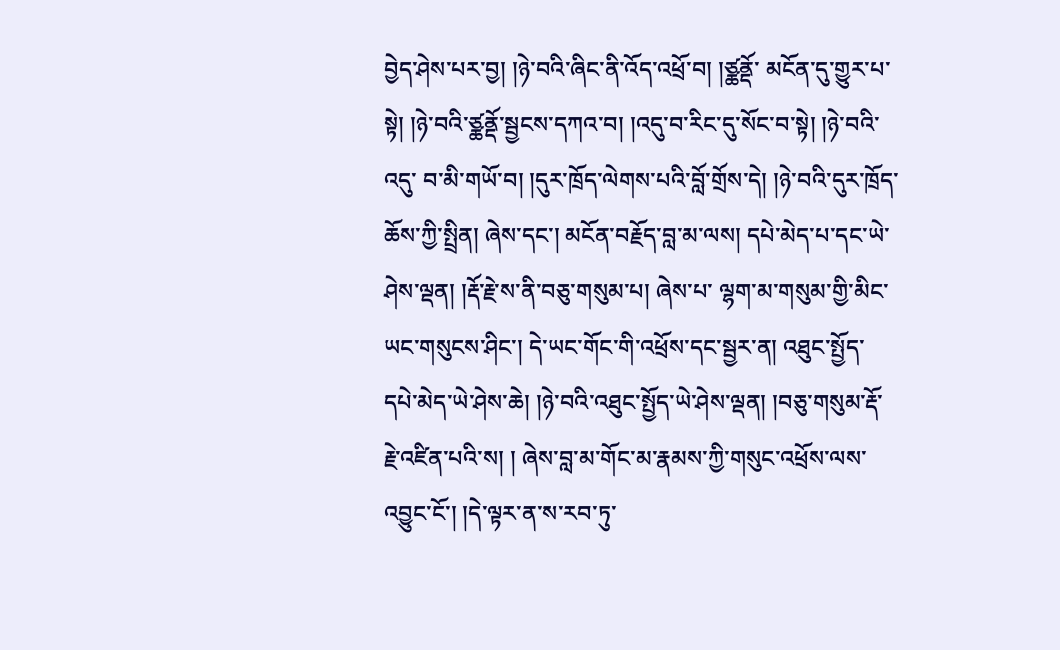བྱེད་ཤེས་པར་བྱ། །ཉེ་བའི་ཞིང་ནི་འོད་འཕྲོ་བ། །ཙྪནྡོ་ མངོན་དུ་གྱུར་པ་སྟེ། །ཉེ་བའི་ཙྪནྡོ་སྦྱངས་དཀའ་བ། །འདུ་བ་རིང་དུ་སོང་བ་སྟེ། །ཉེ་བའི་འདུ་ བ་མི་གཡོ་བ། །དུར་ཁྲོད་ལེགས་པའི་བློ་གྲོས་དེ། །ཉེ་བའི་དུར་ཁྲོད་ཆོས་ཀྱི་སྤྲིན། ཞེས་དང་། མངོན་བརྗོད་བླ་མ་ལས། དཔེ་མེད་པ་དང་ཡེ་ཤེས་ལྡན། །རྡོ་རྗེ་ས་ནི་བཅུ་གསུམ་པ། ཞེས་པ་ ལྷག་མ་གསུམ་གྱི་མིང་ཡང་གསུངས་ཤིང་། དེ་ཡང་གོང་གི་འཕྲོས་དང་སྦྱར་ན། འཐུང་སྤྱོད་ དཔེ་མེད་ཡེ་ཤེས་ཆེ། །ཉེ་བའི་འཐུང་སྤྱོད་ཡེ་ཤེས་ལྡན། །བཅུ་གསུམ་རྡོ་རྗེ་འཛིན་པའི་ས། ། ཞེས་བླ་མ་གོང་མ་རྣམས་ཀྱི་གསུང་འཕྲོས་ལས་འབྱུང་ངོ་། །དེ་ལྟར་ན་ས་རབ་ཏུ་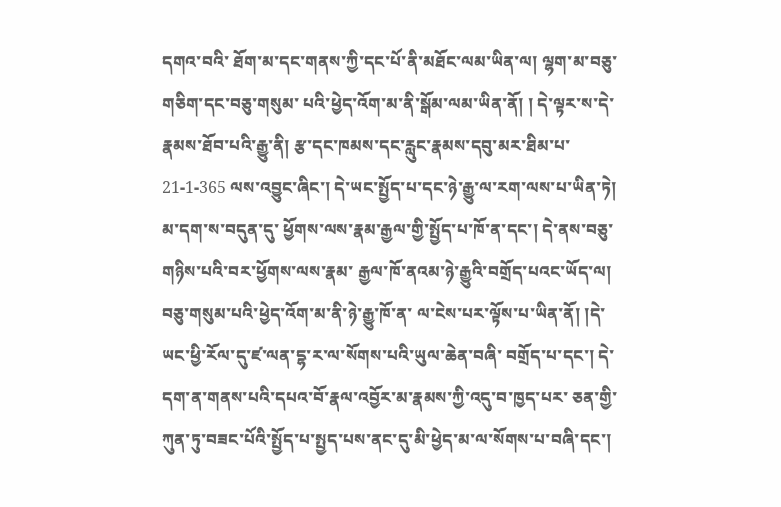དགའ་བའི་ ཐོག་མ་དང་གནས་ཀྱི་དང་པོ་ནི་མཐོང་ལམ་ཡིན་ལ། ལྷག་མ་བཅུ་གཅིག་དང་བཅུ་གསུམ་ པའི་ཕྱེད་འོག་མ་ནི་སྒོམ་ལམ་ཡིན་ནོ། ། དེ་ལྟར་ས་དེ་རྣམས་ཐོབ་པའི་རྒྱུ་ནི། རྩ་དང་ཁམས་དང་རླུང་རྣམས་དབུ་མར་ཐིམ་པ་ 21-1-365 ལས་འབྱུང་ཞིང་། དེ་ཡང་སྤྱོད་པ་དང་ཉེ་རྒྱུ་ལ་རག་ལས་པ་ཡིན་ཏེ། མ་དག་ས་བདུན་དུ་ ཕྱོགས་ལས་རྣམ་རྒྱལ་གྱི་སྤྱོད་པ་ཁོ་ན་དང་། དེ་ནས་བཅུ་གཉིས་པའི་བར་ཕྱོགས་ལས་རྣམ་ རྒྱལ་ཁོ་ནའམ་ཉེ་རྒྱུའི་བགྲོད་པའང་ཡོད་ལ། བཅུ་གསུམ་པའི་ཕྱེད་འོག་མ་ནི་ཉེ་རྒྱུ་ཁོ་ན་ ལ་ངེས་པར་ལྟོས་པ་ཡིན་ནོ། །དེ་ཡང་ཕྱི་རོལ་དུ་ཛ་ལན་དྷ་ར་ལ་སོགས་པའི་ཡུལ་ཆེན་བཞི་ བགྲོད་པ་དང་། དེ་དག་ན་གནས་པའི་དཔའ་བོ་རྣལ་འབྱོར་མ་རྣམས་ཀྱི་འདུ་བ་ཁྱད་པར་ ཅན་གྱི་ཀུན་ཏུ་བཟང་པོའི་སྤྱོད་པ་སྤྱད་པས་ནང་དུ་མི་ཕྱེད་མ་ལ་སོགས་པ་བཞི་དང་།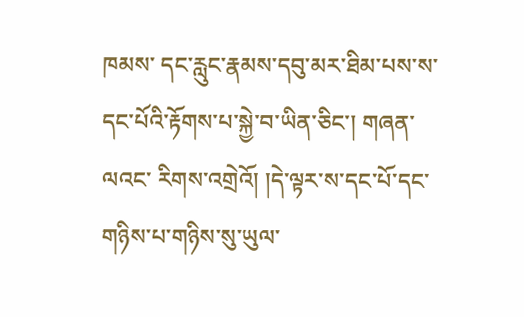ཁམས་ དང་རླུང་རྣམས་དབུ་མར་ཐིམ་པས་ས་དང་པོའི་རྟོགས་པ་སྐྱེ་བ་ཡིན་ཅིང་། གཞན་ལའང་ རིགས་འགྲེའོ། །དེ་ལྟར་ས་དང་པོ་དང་གཉིས་པ་གཉིས་སུ་ཡུལ་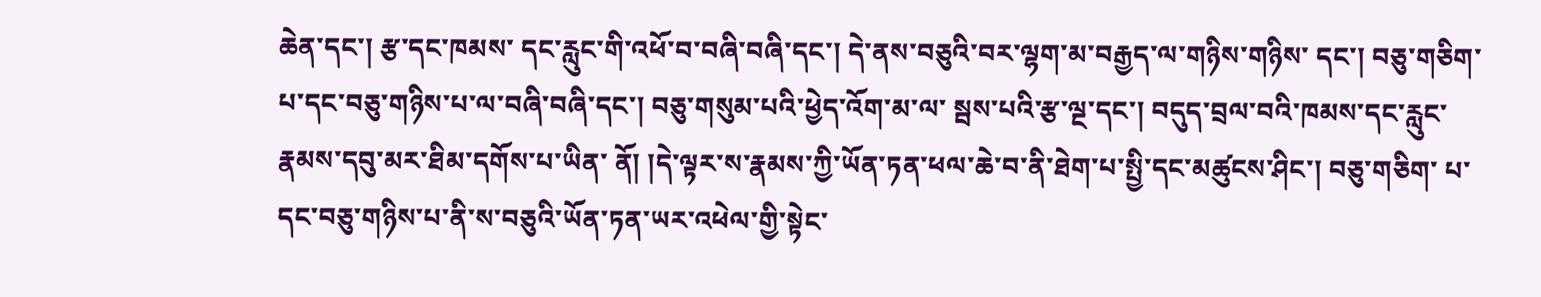ཆེན་དང་། རྩ་དང་ཁམས་ དང་རླུང་གི་འཕོ་བ་བཞི་བཞི་དང་། དེ་ནས་བཅུའི་བར་ལྷག་མ་བརྒྱད་ལ་གཉིས་གཉིས་ དང་། བཅུ་གཅིག་པ་དང་བཅུ་གཉིས་པ་ལ་བཞི་བཞི་དང་། བཅུ་གསུམ་པའི་ཕྱེད་འོག་མ་ལ་ སྦས་པའི་རྩ་ལྔ་དང་། བདུད་བྲལ་བའི་ཁམས་དང་རླུང་རྣམས་དབུ་མར་ཐིམ་དགོས་པ་ཡིན་ ནོ། །དེ་ལྟར་ས་རྣམས་ཀྱི་ཡོན་ཏན་ཕལ་ཆེ་བ་ནི་ཐེག་པ་སྤྱི་དང་མཚུངས་ཤིང་། བཅུ་གཅིག་ པ་དང་བཅུ་གཉིས་པ་ནི་ས་བཅུའི་ཡོན་ཏན་ཡར་འཕེལ་གྱི་སྟེང་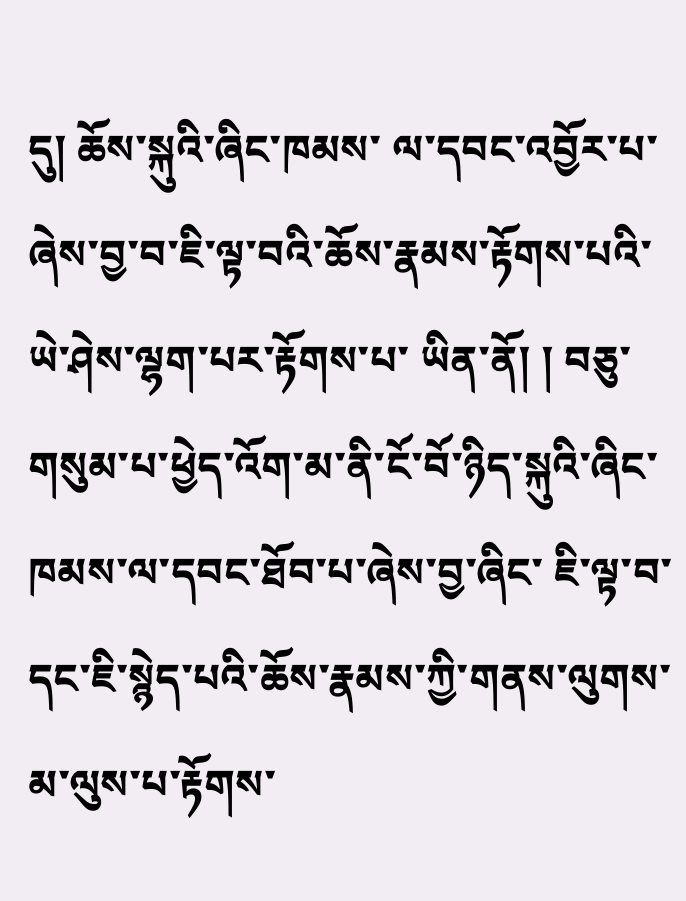དུ། ཆོས་སྐུའི་ཞིང་ཁམས་ ལ་དབང་འབྱོར་པ་ཞེས་བྱ་བ་ཇི་ལྟ་བའི་ཆོས་རྣམས་རྟོགས་པའི་ཡེ་ཤེས་ལྷག་པར་རྟོགས་པ་ ཡིན་ནོ། ། བཅུ་གསུམ་པ་ཕྱེད་འོག་མ་ནི་ངོ་བོ་ཉིད་སྐུའི་ཞིང་ཁམས་ལ་དབང་ཐོབ་པ་ཞེས་བྱ་ཞིང་ ཇི་ལྟ་བ་དང་ཇི་སྙེད་པའི་ཆོས་རྣམས་ཀྱི་གནས་ལུགས་མ་ལུས་པ་རྟོགས་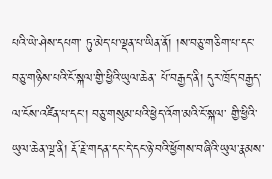པའི་ཡེ་ཤེས་དཔག་ ཏུ་མེད་པ་ལྡན་པ་ཡིན་ནོ། །ས་བཅུ་གཅིག་པ་དང་བཅུ་གཉིས་པའི་ངོ་སྐལ་གྱི་ཕྱིའི་ཡུལ་ཆེན་ པོ་བརྒྱད་ནི། དུར་ཁྲོད་བརྒྱད་ལ་ངོས་འཛིན་པ་དང་། བཅུ་གསུམ་པའི་ཕྱེད་འོག་མའི་ངོ་སྐལ་ གྱི་ཕྱིའི་ཡུལ་ཆེན་ལྔ་ནི། རྡོ་རྗེ་གདན་དང་དེ་དང་ཉེ་བའི་ཕྱོགས་བཞིའི་ཡུལ་རྣམས་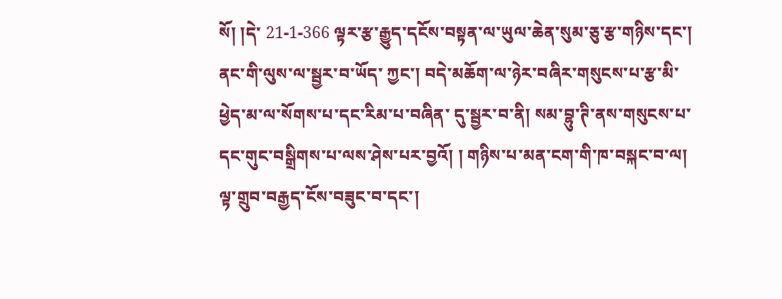སོ། །དེ་ 21-1-366 ལྟར་རྩ་རྒྱུད་དངོས་བསྟན་ལ་ཡུལ་ཆེན་སུམ་ཅུ་རྩ་གཉིས་དང་། ནང་གི་ལུས་ལ་སྦྱར་བ་ཡོད་ ཀྱང་། བདེ་མཆོག་ལ་ཉེར་བཞིར་གསུངས་པ་རྩ་མི་ཕྱེད་མ་ལ་སོགས་པ་དང་རིམ་པ་བཞིན་ དུ་སྦྱར་བ་ནི། སམ་བྷུ་ཊི་ནས་གསུངས་པ་དང་གུང་བསྒྲིགས་པ་ལས་ཤེས་པར་བྱའོ། ། གཉིས་པ་མན་ངག་གི་ཁ་བསྐང་བ་ལ། ལྟ་གྲུབ་བརྒྱད་ངོས་བཟུང་བ་དང་།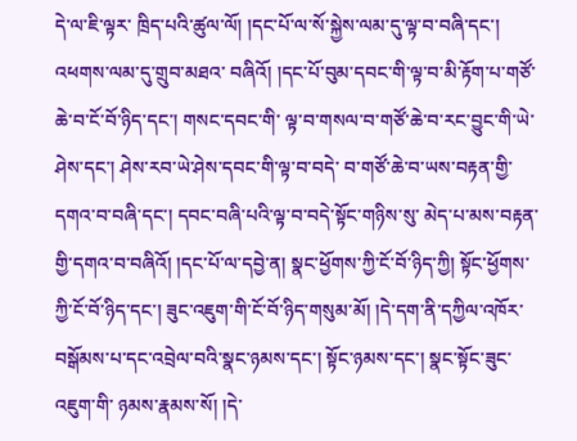དེ་ལ་ཇི་ལྟར་ ཁྲིད་པའི་ཚུལ་ལོ། །དང་པོ་ལ་སོ་སྐྱེས་ལམ་དུ་ལྟ་བ་བཞི་དང་། འཕགས་ལམ་དུ་གྲུབ་མཐའ་ བཞིའོ། །དང་པོ་བུམ་དབང་གི་ལྟ་བ་མི་རྟོག་པ་གཙོ་ཆེ་བ་ངོ་བོ་ཉིད་དང་། གསང་དབང་གི་ ལྟ་བ་གསལ་བ་གཙོ་ཆེ་བ་རང་བྱུང་གི་ཡེ་ཤེས་དང་། ཤེས་རབ་ཡེ་ཤེས་དབང་གི་ལྟ་བ་བདེ་ བ་གཙོ་ཆེ་བ་ཡས་བརྟན་གྱི་དགའ་བ་བཞི་དང་། དབང་བཞི་པའི་ལྟ་བ་བདེ་སྟོང་གཉིས་སུ་ མེད་པ་མས་བརྟན་གྱི་དགའ་བ་བཞིའོ། །དང་པོ་ལ་དབྱེ་ན། སྣང་ཕྱོགས་ཀྱི་ངོ་བོ་ཉིད་ཀྱི། སྟོང་ཕྱོགས་ཀྱི་ངོ་བོ་ཉིད་དང་། ཟུང་འཇུག་གི་ངོ་བོ་ཉིད་གསུམ་མོ། །དེ་དག་ནི་དཀྱིལ་འཁོར་ བསྒོམས་པ་དང་འབྲེལ་བའི་སྣང་ཉམས་དང་། སྟོང་ཉམས་དང་། སྣང་སྟོང་ཟུང་འཇུག་གི་ ཉམས་རྣམས་སོ། །དེ་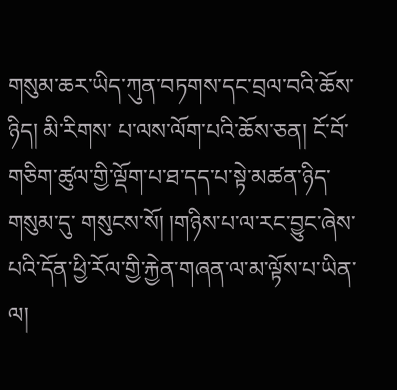གསུམ་ཆར་ཡིད་ཀུན་བཏགས་དང་བྲལ་བའི་ཆོས་ཉིད། མི་རིགས་ པ་ལས་ལོག་པའི་ཆོས་ཅན། ངོ་བོ་གཅིག་ཚུལ་གྱི་ལྡོག་པ་ཐ་དད་པ་སྟེ་མཚན་ཉིད་གསུམ་དུ་ གསུངས་སོ། །གཉིས་པ་ལ་རང་བྱུང་ཞེས་པའི་དོན་ཕྱི་རོལ་གྱི་རྐྱེན་གཞན་ལ་མ་ལྟོས་པ་ཡིན་ ལ།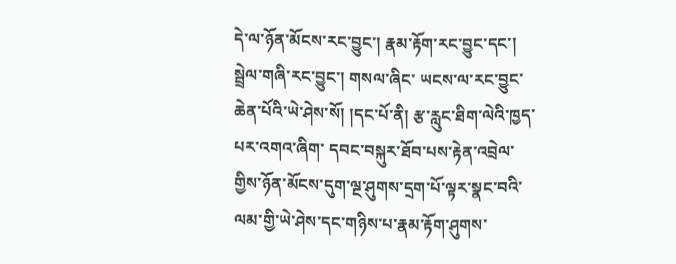དེ་ལ་ཉོན་མོངས་རང་བྱུང་། རྣམ་རྟོག་རང་བྱུང་དང་། སྦྲེལ་གཞི་རང་བྱུང་། གསལ་ཞིང་ ཡངས་ལ་རང་བྱུང་ཆེན་པོའི་ཡེ་ཤེས་སོ། །དང་པོ་ནི། རྩ་རླུང་ཐིག་ལེའི་ཁྱད་པར་འགའ་ཞིག་ དབང་བསྐུར་ཐོབ་པས་རྟེན་འབྲེལ་གྱིས་ཉོན་མོངས་དུག་ལྔ་ཤུགས་དྲག་པོ་ལྟར་སྣང་བའི་ ལམ་གྱི་ཡེ་ཤེས་དང་གཉིས་པ་རྣམ་རྟོག་ཤུགས་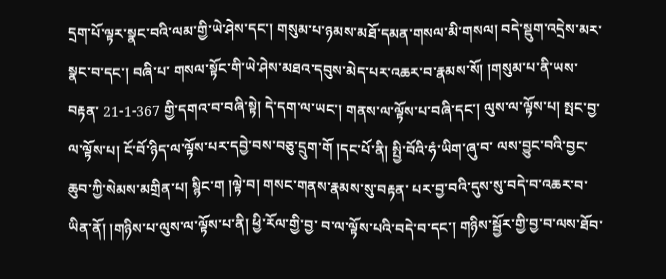དྲག་པོ་ལྟར་སྣང་བའི་ལམ་གྱི་ཡེ་ཤེས་དང་། གསུམ་པ་ཉམས་མཐོ་དམན་གསལ་མི་གསལ། བདེ་སྡུག་འདྲེས་མར་སྣང་བ་དང་། བཞི་པ་ གསལ་སྟོང་གི་ཡེ་ཤེས་མཐའ་དབུས་མེད་པར་འཆར་བ་རྣམས་སོ། །གསུམ་པ་ནི་ཡས་བརྟན་ 21-1-367 གྱི་དགའ་བ་བཞི་སྟེ། དེ་དག་ལ་ཡང་། གནས་ལ་ལྟོས་པ་བཞི་དང་། ལུས་ལ་ལྟོས་པ། སྤང་བྱ་ ལ་ལྟོས་པ། ངོ་བོ་ཉིད་ལ་ལྟོས་པར་དབྱེ་བས་བཅུ་དྲུག་གོ །དང་པོ་ནི། སྤྱི་བོའི་ཧཾ་ཡིག་ཞུ་བ་ ལས་བྱུང་བའི་བྱང་ཆུབ་ཀྱི་སེམས་མགྲིན་པ། སྙིང་ག །ལྟེ་བ། གསང་གནས་རྣམས་སུ་བརྟན་ པར་བྱ་བའི་དུས་སུ་བདེ་བ་འཆར་བ་ཡིན་ནོ། །གཉིས་པ་ལུས་ལ་ལྟོས་པ་ནི། ཕྱི་རོལ་གྱི་བྱ་ བ་ལ་ལྟོས་པའི་བདེ་བ་དང་། གཉིས་སྦྱོར་གྱི་བྱ་བ་ལས་ཐོབ་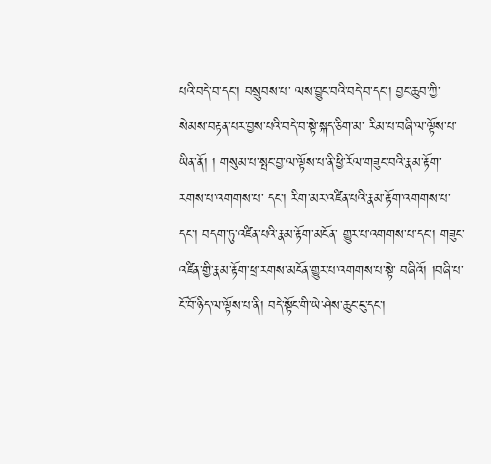པའི་བདེ་བ་དང་། བསྲུབས་པ་ ལས་བྱུང་བའི་བདེ་བ་དང་། བྱང་ཆུབ་ཀྱི་སེམས་བརྟན་པར་བྱས་པའི་བདེ་བ་སྟེ་སྐད་ཅིག་མ་ རིམ་པ་བཞི་ལ་ལྟོས་པ་ཡིན་ནོ། ། གསུམ་པ་སྤང་བྱ་ལ་ལྟོས་པ་ནི་ཕྱི་རོལ་གཟུང་བའི་རྣམ་རྟོག་རགས་པ་འགགས་པ་ དང་། རིག་མར་འཛིན་པའི་རྣམ་རྟོག་འགགས་པ་དང་། བདག་ཏུ་འཛིན་པའི་རྣམ་རྟོག་མངོན་ གྱུར་པ་འགགས་པ་དང་། གཟུང་འཛིན་གྱི་རྣམ་རྟོག་ཕྲ་རགས་མངོན་གྱུར་པ་འགགས་པ་སྟེ་ བཞིའོ། །བཞི་པ་ངོ་བོ་ཉིད་ལ་ལྟོས་པ་ནི། བདེ་སྟོང་གི་ཡེ་ཤེས་ཆུང་ངུ་དང་།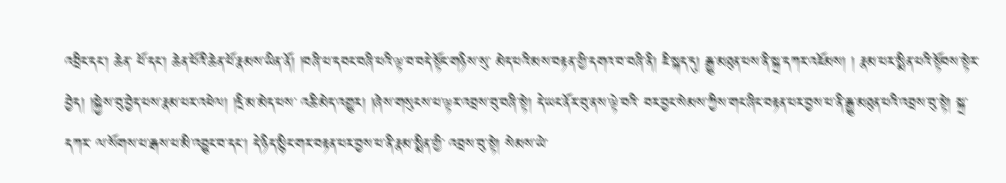འབྲིང་དང་། ཆེན་ པོ་དང་། ཆེན་པོའི་ཆེན་པོ་རྣམས་ཡིན་ནོ། །བཞི་པ་དབང་བཞི་པའི་ལྟ་བ་བདེ་སྟོང་གཉིས་སུ་ མེད་པའི་མས་བརྟན་གྱི་དགའ་བ་བཞི་ནི། ཇི་སྐད་དུ། རྒྱུ་མཐུན་པས་ནི་སྐྲ་དཀར་འཇོམས། ། རྣམ་པར་སྨིན་པའི་སྟོབས་སྟེར་བྱེད། །སྐྱེས་བུ་བྱེད་པས་རྣམ་པར་འཕེལ། །དྲི་མ་མེད་པས་ འཆི་མེད་འགྱུར། །ཞེས་གསུངས་པ་ལྟར་འབྲས་བུ་བཞི་སྟེ། དེ་ཡང་ནོར་བུ་ནས་ལྟེ་བའི་ བར་བྱང་སེམས་ཀྱིས་གང་ཞིང་བརྟན་པར་བྱས་པ་ནི་རྒྱུ་མཐུན་པའི་འབྲས་བུ་སྟེ། སྐྲ་དཀར་ ལ་སོགས་པ་རྒས་པ་མི་འབྱུང་བ་དང་། དེ་ཉིད་སྙིང་གར་བརྟན་པར་བྱས་པ་ནི་རྣམ་སྨིན་གྱི་ འབྲས་བུ་སྟེ། སེམས་ཡེ་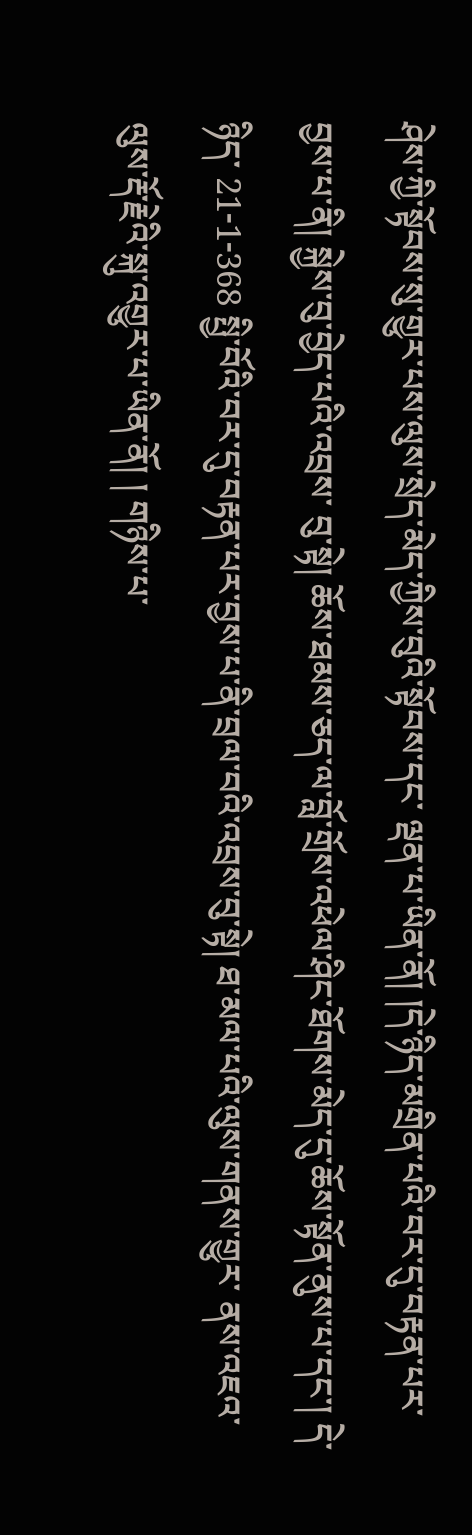ཤེས་ཀྱི་སྟོབས་སུ་གྱུར་པས་ལུས་སྲེད་མེད་ཀྱིས་བུའི་སྟོབས་དང་ ལྡན་པ་ཡིན་ནོ། །དེ་ཉིད་མགྲིན་པའི་བར་དུ་བརྟན་པར་བྱས་པ་ནི། སྐྱེས་བུ་བྱེད་པའི་འབྲས་ བུ་སྟེ། ཆོས་ཐམས་ཅད་ལ་བློ་གྲོས་འཕེལ་ཤིང་ཐོགས་མེད་དུ་ཆོས་སྟོན་ནུས་པ་དང་། དེ་ཉིད་ 21-1-368 སྤྱི་བོའི་བར་དུ་བརྟན་པར་བྱས་པ་ནི་བྲལ་བའི་འབྲས་བུ་སྟེ། ཐ་མལ་པའི་ལུས་གནས་གྱུར་ ནས་འཇའ་ལུས་རྡོ་རྗེའི་སྐུ་འགྱུར་པ་ཡིན་ནོ། ། གཉིས་པ་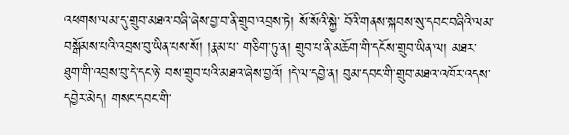འཕགས་ལམ་དུ་གྲུབ་མཐའ་བཞི་ཞེས་བྱ་བ་ནི་གྲུབ་འབྲས་ཏེ། སོ་སོའི་སྐྱེ་ བོའི་གནས་སྐབས་སུ་དབང་བཞིའི་ལམ་བསྒོམས་པའི་འབྲས་བུ་ཡིན་པས་སོ། །རྣམ་པ་ གཅིག་ཏུ་ན། གྲུབ་པ་ནི་མཆོག་གི་དངོས་གྲུབ་ཡིན་ལ། མཐར་ཐུག་གི་འབྲས་བུ་དེ་དང་ཉེ་ བས་གྲུབ་པའི་མཐའ་ཞེས་བྱའོ། །དེ་ལ་དབྱེ་ན། བུམ་དབང་གི་གྲུབ་མཐའ་འཁོར་འདས་ དབྱེར་མེད། གསང་དབང་གི་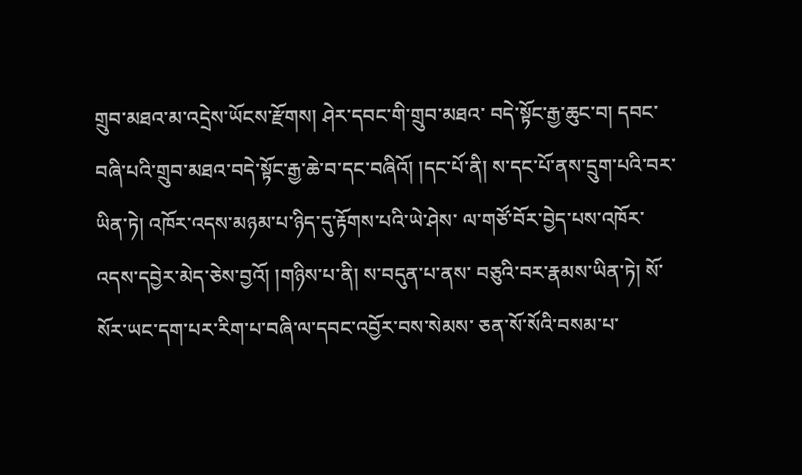གྲུབ་མཐའ་མ་འདྲེས་ཡོངས་རྫོགས། ཤེར་དབང་གི་གྲུབ་མཐའ་ བདེ་སྟོང་རྒྱ་ཆུང་བ། དབང་བཞི་པའི་གྲུབ་མཐའ་བདེ་སྟོང་རྒྱ་ཆེ་བ་དང་བཞིའོ། །དང་པོ་ནི། ས་དང་པོ་ནས་དྲུག་པའི་བར་ཡིན་ཏེ། འཁོར་འདས་མཉམ་པ་ཉིད་དུ་རྟོགས་པའི་ཡེ་ཤེས་ ལ་གཙོ་བོར་བྱེད་པས་འཁོར་འདས་དབྱེར་མེད་ཅེས་བྱའོ། །གཉིས་པ་ནི། ས་བདུན་པ་ནས་ བཅུའི་བར་རྣམས་ཡིན་ཏེ། སོ་སོར་ཡང་དག་པར་རིག་པ་བཞི་ལ་དབང་འབྱོར་བས་སེམས་ ཅན་སོ་སོའི་བསམ་པ་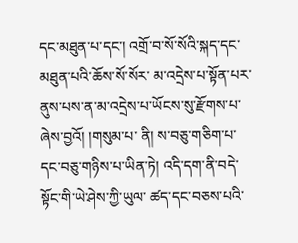དང་མཐུན་པ་དང་། འགྲོ་བ་སོ་སོའི་སྐད་དང་མཐུན་པའི་ཆོས་སོ་སོར་ མ་འདྲེས་པ་སྟོན་པར་ནུས་པས་ན་མ་འདྲེས་པ་ཡོངས་སུ་རྫོགས་པ་ཞེས་བྱའོ། །གསུམ་པ་ ནི། ས་བཅུ་གཅིག་པ་དང་བཅུ་གཉིས་པ་ཡིན་ཏེ། འདི་དག་ནི་བདེ་སྟོང་གི་ཡེ་ཤེས་ཀྱི་ཡུལ་ ཚད་དང་བཅས་པའི་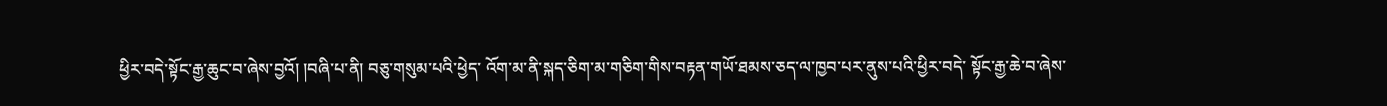ཕྱིར་བདེ་སྟོང་རྒྱ་ཆུང་བ་ཞེས་བྱའོ། །བཞི་པ་ནི། བཅུ་གསུམ་པའི་ཕྱེད་ འོག་མ་ནི་སྐད་ཅིག་མ་གཅིག་གིས་བརྟན་གཡོ་ཐམས་ཅད་ལ་ཁྱབ་པར་ནུས་པའི་ཕྱིར་བདེ་ སྟོང་རྒྱ་ཆེ་བ་ཞེས་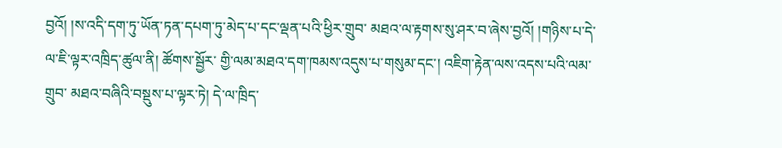བྱའོ། །ས་འདི་དག་ཏུ་ཡོན་ཏན་དཔག་ཏུ་མེད་པ་དང་ལྡན་པའི་ཕྱིར་གྲུབ་ མཐའ་ལ་རྟགས་སུ་ཤར་བ་ཞེས་བྱའོ། །གཉིས་པ་དེ་ལ་ཇི་ལྟར་འཁྲིད་ཚུལ་ནི། ཚོགས་སྦྱོར་ གྱི་ལམ་མཐའ་དག་ཁམས་འདུས་པ་གསུམ་དང་། འཇིག་རྟེན་ལས་འདས་པའི་ལམ་གྲུབ་ མཐའ་བཞིའི་བསྡུས་པ་ལྟར་ཏེ། དེ་ལ་ཁྲིད་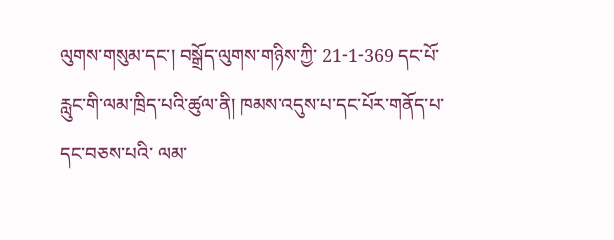ལུགས་གསུམ་དང་། བསྒྲོད་ལུགས་གཉིས་ཀྱི་ 21-1-369 དང་པོ་རླུང་གི་ལམ་ཁྲིད་པའི་ཚུལ་ནི། ཁམས་འདུས་པ་དང་པོར་གནོད་པ་དང་བཅས་པའི་ ལམ་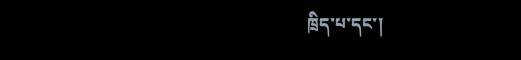ཁྲིད་པ་དང་།